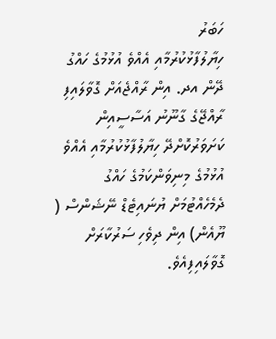ހަބަރު
ހިޔާލުފާޅުކުރުމާއި އެއްވެ އުޅުމުގެ ހައްގު ދޭން އދ. އިން ރާއްޖެއަށް ގޮވާލައިފި
ރާއްޖޭގެ ގާނޫނު އަސާސީއިން ކަށަވަރުކޮށްދޭ ހިޔާލުފާޅުކުރުމާއި އެއްވެ އުޅުމުގެ މިނިވަންކަމުގެ ހައްގު ދެމެހެއްޓުމަށް ޔުނައިޓެޑް ނޭޝަންސް ( ޔޫއެން) އިން ދިވެހި ސަރުކާރަށް ގޮވާލައިފިއެވެ.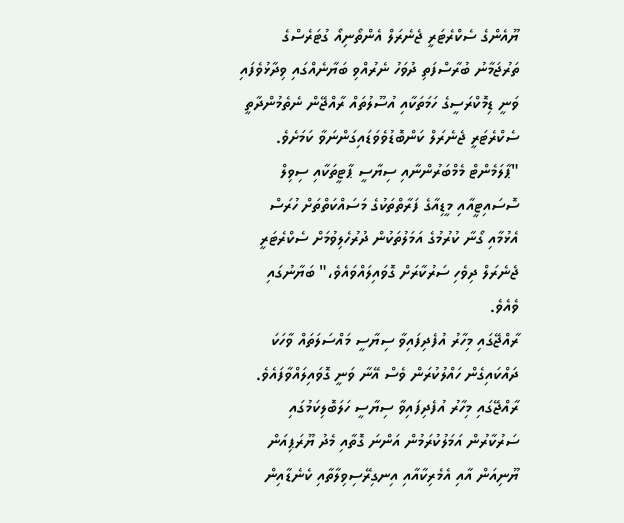ޔޫއެންގެ ސެކްރެޓަރީ ޖެނެރަލް އެންތޯނިއޯ ގުޓަރެސްގެ ތަރުޖަމާނު ބުރާސްފަތި ދުވަހު ނެރުއްވި ބަޔާނެއްގައި ވިދާޅުވެފައި ވަނީ ޑިމޮކްރަސީގެ ހަމަތަކާއި އުސޫލުތައް ރާއްޖޭން ނެތެމުންދާތީ ސެކްރެޓަރީ ޖެނެރަލް ކަންބޮޑުވެވަޑައިގަންނަވާ ކަމަށެވެ.
"ޕާލަމެންޓް މެމްބަރުންނާއި ސިޔާސީ ޕާޓީތަކާއި ސިވިލް ސޮސައިޓީއާއި މީޑިއާގެ ފަރާތްތަކުގެ މަސައްކަތްތަށް ހުރަސް އެޅުމާއި ގޯނާ ކުރުމުގެ އަމަލުތަކުން ދުރުހެލިވުމަށް ސެކްރެޓަރީ ޖެނެރަލް ދިވެހި ސަރުކާރަށް ގޮވައިލައްވައެވެ،" ބަޔާނުގައި ވެއެވެ.
ރާއްޖޭގައި މިހާރު އުފެދިފައިވާ ސިޔާސީ މައްސަލަތައް ވާހަކަ ދައްކައިގެން ހައްލުކުރަން ވެސް އޭނާ ވަނީ ގޮވައިލައްވާފައެވެ.
ރާއްޖޭގައި މިހާރު އުފެދިފައިވާ ސިޔާސީ ހަލަބޮލިކަމުގައި ސަރުކާރުން އަމަލުކުރަމުން އަންނަ ގޮތާއި މެދު ޔޫރަޕިއަން ޔޫނިއަން އާއި އެމެރިކާއާއި އިނގިރޭސިވިލާތާއި ކެނެޑާއިން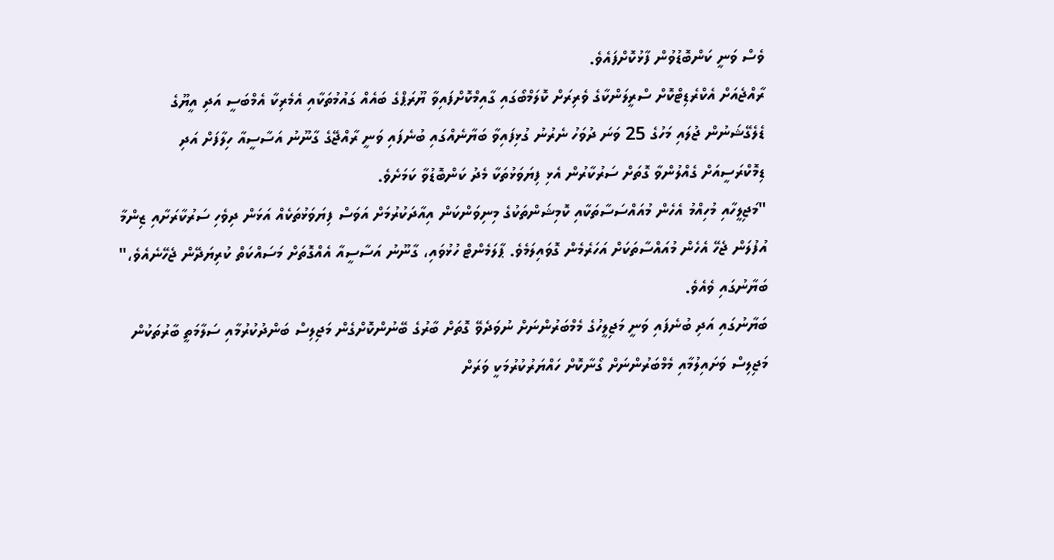ވެސް ވަނީ ކަންބޮޑުވުން ފާޅުކޮށްފައެވެ.
ރާއްޖެއަށް އެކްރެޑިޓްކޮށް ސްރީލަންކާގެ ވެރިރަށް ކޮލަމްބޯގައި ގާއިމްކޮށްފައިވާ ޔޫރަޕްގެ ބައެއް ގައުމުތަކާއި އެމެރިކާ އެމްބަސީ އަދި އީޔޫގެ ޑެލެގޭޝަނުން ޖުލައި މަހުގެ 25 ވަނަ ދުވަހު ނެރުނު ގުޅިފައިވާ ބަޔާނެއްގައި ބުނެފައި ވަނީ ރާއްޖޭގެ ގާނޫނު އަސާސީއާ ހިލާފަށް އަދި ޑިމޮކްރަސީއަށް ގެއްލުންވާ ގޮތަށް ސަރުކާރުން އެޅި ފިޔަވަޅުތަކާ މެދު ކަންބޮޑުވާ ކަމަށެވެ.
"މަޖިލީހާއި މުހިއްމު އެހެން މުއައްސަސާތަކާއި ކޮމިޝަންތަކުގެ މިނިވަންކަން އިއާދަކުރުމަށް އަވަސް ފިޔަވަޅުތަކެއް އަޅަން ދިވެހި ސަރުކާރަށާއި ޒިންމާ އުފުލަން ޖެހޭ އެހެން މުއައްސާތަކަށް އަހަރެމެން ގޮވައިލަމެވެ. ޕާލަމެންޓް ހުޅުވައި، ގާނޫނު އަސާސީއާ އެއްގޮތަށް މަސައްކަތް ކުރިޔަދޭން ޖެހޭނެއެވެ،" ބަޔާނުގައި ވެއެވެ.
ބަޔާނުގައި އަދި ބުނެފައި ވަނީ މަޖިލީހުގެ މެމްބަރުންނަށް ނުވަދެވޭ ގޮތަށް ބާރުގެ ބޭނުންކޮށްގެން މަޖިލިސް ބަންދުކުރުމާއި ސަލާމަތީ ބާރުތަކުން މަޖިލިސް ވަށައިލުމާއި މެމްބަރުންނަށް ގޯނާކޮށް ހައްޔަރުކުރުމަކީ ވަރަށް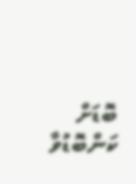ބޮޑަށް ކަންބޮޑުވާ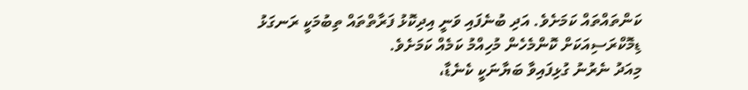ކަންތައްތައް ކަމަށެވެ. އަދި ބުނެފައި ވަނީ އިދިކޮޅު ފަރާތްތައް ތިބުމަކީ ރަނގަޅު ޑިމޮކްރަސިއަކަށް ކޮންމެހެން މުހިއްމު ކަމެއް ކަމަށެވެ.
މިއަދު ނެރުނު ގުޅިފައިވާ ބަޔާނަކީ ކެނެޑާ،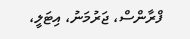ފްރާންސް، ޖަރުމަނު، އިޓަލީ،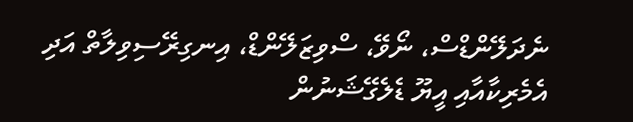ނެދަލޭންޑްސް، ނޯވޭ، ސްވިޒަލޭންޑް، އިނގިރޭސިވިލާތް އަދި އެމެރިކާއާއި އީޔޫ ޑެލެގޭޝަނުން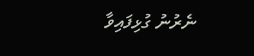ނެރުނު ގުޅިފައިވާ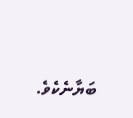ބަޔާނެކެވެ.